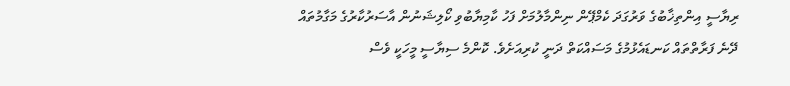ރިޔާސީ އިންތިޚާބުގެ ވަރުގަދަ ކެމްޕޭން ނިންމާލުމަށް ފަހު ކާމިޔާބުވި ކޯލިޝަނުން އާސަރުކާރުގެ މަގާމުތައް ދޭނެ ފަރާތްތައް ކަނޑައެޅުމުގެ މަސައްކަތް ދަނީ ކުރިއަށެވެ. ކޮންމެ ސިޔާސީ މީހަކީ ވެސް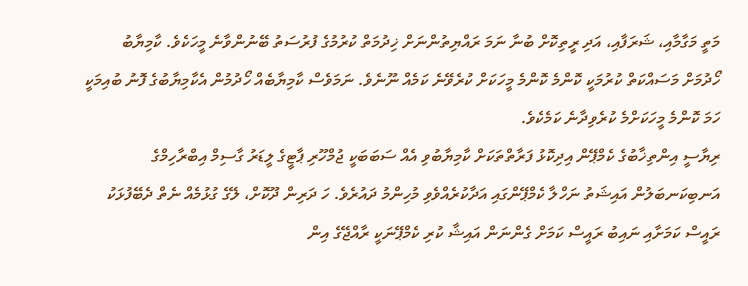މަތީ މަގާމާއި، ޝަރަފާއި، އަދި ރީތިކޮށް ބުނާ ނަމަ ރައްޔިތުންނަށް ޚިދުމަތް ކުރުމުގެ ފުރުސަތު ބޭނުންވާނެ މީހަކެވެ. ކާމިޔާބު ހޯދުމަށް މަސައްކަތް ކުރުމަކީ ކޮންމެ ކޮންމެ މީހަކަށް ކުރެވޭނެ ކަމެއް ނޫނެވެ. ނަމަވެސް ކާމިޔާބެއް ހޯދުމުން އެކާމިޔާބުގެ ފޮނު ބުއިމަކީ ހަމަ ކޮންމެ މީހަކަށްމެ ކުރެވިދާނެ ކަމެކެވެ.
ރިޔާސީ އިންތިޚާބުގެ ކެމްޕޭން އިދިކޮޅު ފަރާތްތަކަށް ކާމިޔާބުވި އެއް ސަބަބަކީ ޖުމްހޫރި ޕާޓީގެ ލީޑަރު ގާސިމް އިބްރާހިމްގެ އަނބިކަނބަލުން އައިޝަތު ނަހްލާ ކެމްޕޭންގައި އަދާކުރެއްވެވި މުހިންމު ދައުރެވެ. ހަ ދަރިން ދޫކޮށް، ލޭގެ ގުޅުމެއް ނެތް ދެބޭފުޅަކު ރައީސް ކަމަށާއި ނައިބު ރައީސް ކަމަށް ގެންނަން އައިޝާ ކުރި ކެމްޕޭނަކީ ރާއްޖޭގެ އިން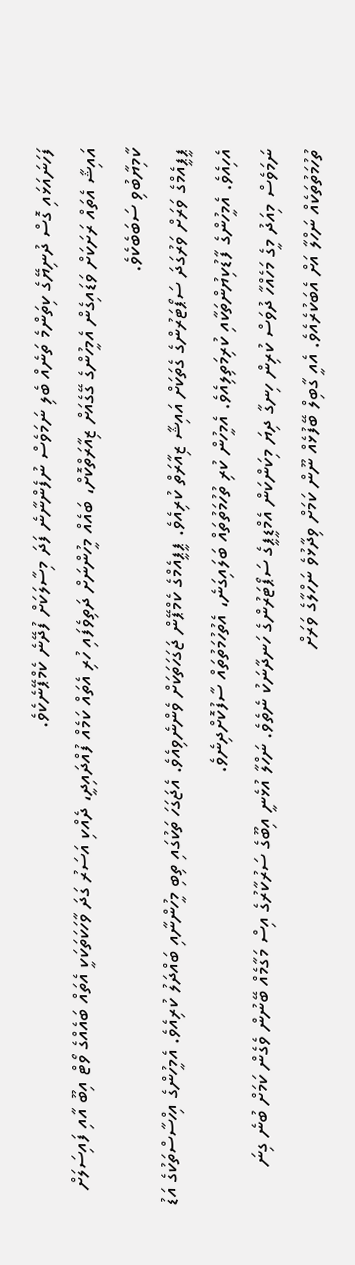ފަހަނައަޅައި ގޮސް ދުނިޔޭގެ ކިތަންމެ ތަނެއް ބެލި ނަމަވެސް ނުފެންނާނެ ފަދަ މިސާލަކަށް ފުދޭނެ ކެމްޕޭނެކެވެ.
އައިޝާ އެތައް ރަށަކަށް ވަޑައިގެން އެމީހުންގެ ގޭގެއަށް ޒިއާރަތްކޮށް، ބައެއް މީހުންނަށް ދަތިވެފައި ހުރި އެތައް ކަމެއް ފުއްދައިދީ، ދެއްކި އަސަރު ގަދަ ވާހަކަތަކަކީ އެތައް ބައެއްގެ ވޯޓް އިބޫ އާއި ފައިސަލަށް ކާމިޔާބުވި ސަބަބެކެވެ.
ޕީޕީއެމްގެ ވަރަށް ވަރުގަދަ ސަޕޯޓަރުންގެ ގެތަކަށް އައިޝާ ޒިއާރަތް ކުރިއެވެ. ޕީޕީއެމްގެ ކެމްޕޭން ޖަގަހަތަކަށް ވެންނެވިއެވެ. އެޖަގަހަ ތަކުގައި ތިބި މީހުންނާއި ބައްދަލު ކުރިއެވެ. އެމީހުންގެ އިހްސާސްތަކުގެ އަޑު އެހިއެވެ. އެމީހުންގެ ފާޑުކިޔުންތަކާއި ކުރިމަތިލިއެވެ. އެމީހުން ކުރި ތުހުމަތުތައް ބަލައިގަނެ، އެތުހުމަތުތައް ސާފުކޮށްދިނެވެ.
ނަމަވެސް މިއަދު މީގެ މަހެއްހާ ދުވަސް ކުރިން ހިނގާ ދިޔަ މިކަންކަން އެމްޑީޕީގެ ސަޕޯޓަރުންގެ ހަނދާނަކު ނެތެވެ. ނަހްލާ އުޅެނީ އިބޫގެ ސަރުކާރުގެ އިސް މަގާމެއް ބޭނުން ވެގެން ކަމަށް ބުނެ ގިނަ ތުހުމަތުތަކެއް ނަހްލާ އަށް އެބަކުރެއެވެ. އެއީ ގާބިލް ބޭފުޅެއް ނޫން ކަމަށް ވިދާޅުވެ ނަހްލާގެ ވަރަށް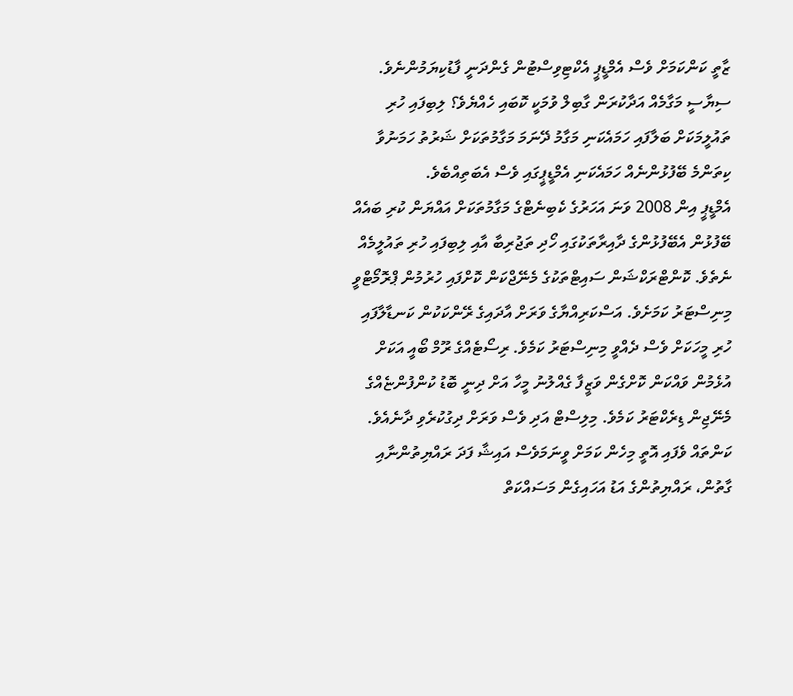ޒާތީ ކަންކަމަށް ވެސް އެމްޑީޕީ އެކްޓިވިސްޓުން ގެންދަނީ ފާޑުކިޔަމުންނެވެ.
ސިޔާސީ މަގާމެއް އަދާކުރަން ގާބިލް ވުމަކީ ކޮބައި ހެއްޔެވެ؟ ލިބިފައި ހުރި ތައުލީމަކަށް ބަލާފައި ހަމައެކަނި މަގާމު ދޭނަމަ މަގާމުތަކަށް ޝަރުތު ހަމަނުވާ ކިތަންމެ ބޭފުޅުންނެއް ހަމައެކަނި އެމްޑީޕީގައި ވެސް އެބަތިއްބެވެ.
އެމްޑީޕީ އިން 2008 ވަނަ އަހަރުގެ ކެބިނެޓްގެ މަގާމުތަކަށް އައްޔަން ކުރި ބައެއް ބޭފުޅުން އެބޭފުޅުންގެ ދާއިރާތަކުގައި ހޯދި ތަޖުރިބާ އާއި ލިބިފައި ހުރި ތައުލީމެއް ނެތެވެ. ކޮންޓްރަކްޝަން ސައިޓްތަކުގެ މެނޭޖްކަން ކޮށްފައި ހުރުމުން ޕްރޮމޯޓްވީ މިނިސްޓަރު ކަމަށެވެ. އަސްކަރިއްޔާގެ ވަރަށް އާދައިގެ ރޭންކަކުން ކަނޑާލާފައި ހުރި މީހަކަށް ވެސް ދެއްވީ މިނިސްޓަރު ކަމެވެ. ރިސޯޓެއްގެ ރޫމް ބޯއީ އަކަށް އުޅެމުން ވައްކަން ކޮށްގެން ވަޒީފާ ގެއްލުނު މީހާ އަށް ދިނީ ބޮޑު ކުންފުންޏެއްގެ މެނޭޖިން ޑިރެކްޓަރު ކަމެވެ. މިލިސްޓް އަދި ވެސް ވަރަށް ދިގުކުރެވި ދާނެއެވެ.
ކަންތައް ވެފައި އޮތީ މިހެން ކަމަށް ވީނަމަވެސް އައިޝާ ފަދަ ރައްޔިތުންނާއި ގާތުން، ރައްޔިތުންގެ އަޑު އަހައިގެން މަސައްކަތް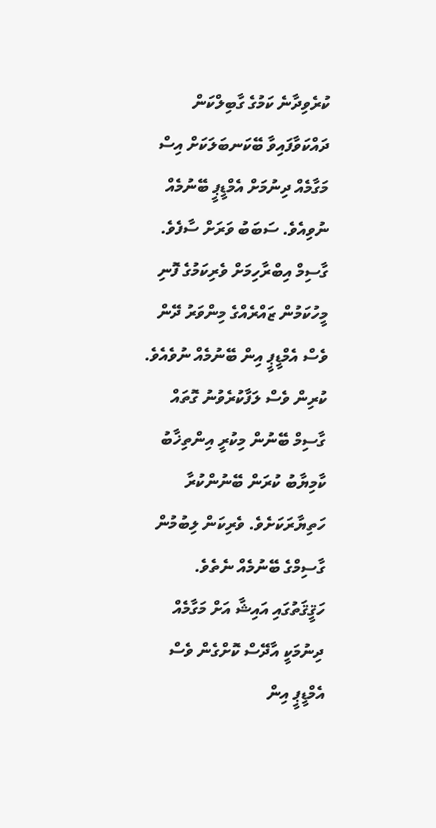ކުރެވިދާނެ ކަމުގެ ގާބިލްކަން ދައްކަވާފައިވާ ބޭކަނބަލަކަށް އިސް މަގާމެއް ދިނުމަށް އެމްޑީޕީ ބޭނުމެއް ނުވިއެވެ. ސަބަބު ވަރަށް ސާފެވެ.
ގާސިމް އިބްރާހިމަށް ވެރިކަމުގެ ފޮނި މީހުކަމުން ޒައްރެއްގެ މިންވަރު ދޭން ވެސް އެމްޑީޕީ އިން ބޭނުމެއް ނުވެއެވެ. ކުރިން ވެސް ލަފާކުރެވުނު ގޮތައް ގާސިމް ބޭނުން މިކުރީ އިންތިޚާބު ކާމިޔާބު ކުރަން ބޭނުންކުރާ ހަތިޔާރަކަށެވެ. ވެރިކަން ލިބުމުން ގާސިމްގެ ބޭނުމެއް ނެތެވެ.
ހަޤީޤަތުގައި އައިޝާ އަށް މަގާމެއް ދިނުމަކީ އާދޭސް ކޮށްގެން ވެސް އެމްޑީޕީ އިން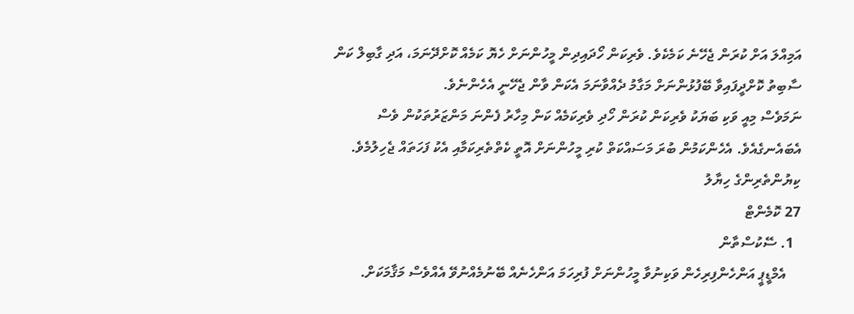އަމިއްލަ އަށް ކުރަން ޖެހޭނެ ކަމެކެވެ. ވެރިކަން ހޯދައިދިން މީހުންނަށް ހެޔޮ ކަމެއް ކޮށްދޭނަމަ، އަދި ގާބިލް ކަން ސާބިތު ކޮށްދީފައިވާ ބޭފުޅުންނަށް މަގާމު ދެއްވާނަމަ އެކަން ވާން ޖެހޭނީ އެހެންނެވެ.
ނަމަވެސް މިއީ ވަކި ބަޔަކު ވެރިކަން ކުރަން ހޯދި ވެރިކަމެއް ކަން މިހާރު ފެންނަ މަންޒަރުތަކުން ވެސް އެބައެނގެއެވެ. އެހެންކަމުން ބުރަ މަސައްކަތް ކުރި މީހުންނަށް އޮތީ ކެތްތެރިކަމާއި އެކު ފަހަތައް ޖެހިލުމެވެ.
ކިޔުންތެރިންގެ ހިޔާލު
27 ކޮމެންޓް
  1. ސޭކުސްތާން
    އެމްޑީޕީ އަންހެންފިރިހެން ވަކިނުވާ މީހުންނަށް ފުރިހަމަ އަންހެނެއް ބޭނުމެއްނުވޭ އެއްވެސް މަޤާމަކަށް.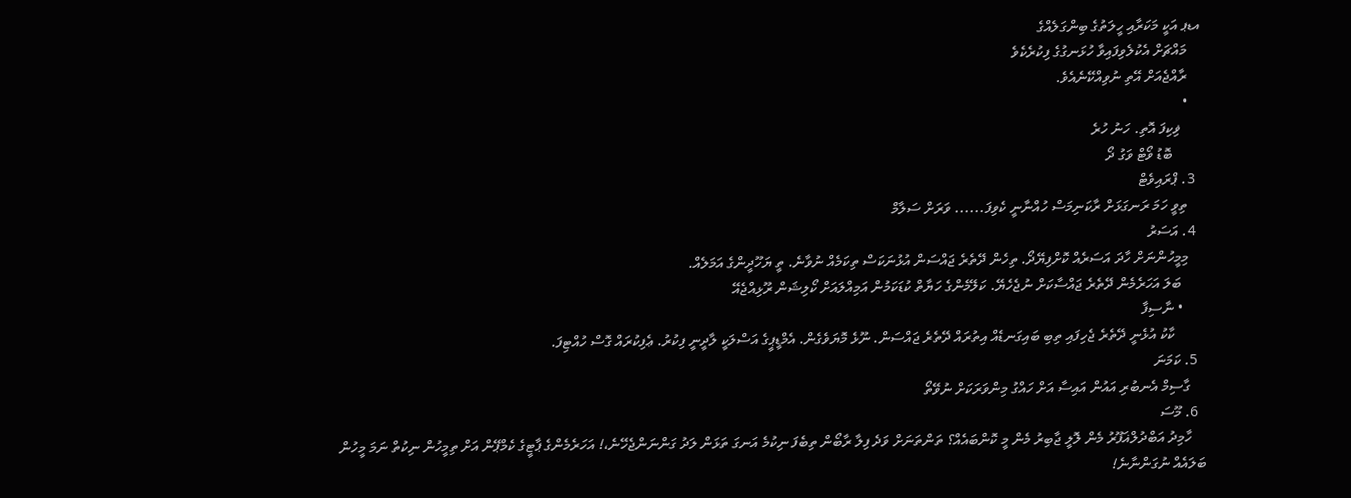އޑޕ އަކީ މަކަރާއި ހީލަތުގެ ބިންގަލެއްގެ
    މައްޗަށް އެކުލެވިފައިވާ ހުޅަނގުގެ ފިކުރެކެވެ
    ރާއްޖެއަށް އޭތި ނުވިއްކޭނެއެވެ.
    •
      ޥިކިފަ އޮތި. ހަނު ހުރެ
        ބޮޑު ވޯޓް ވަގު ދޯ
  3. ޕްރައިވެޓް
    ތިވީ ހަމަ ރަނގަޅަށް ރާކަނިމަސް ހުއްނާނީ ކެވިފަ...... ވަރަށް ސަލާމް
  4. އަސަރު
    މިމީހުންނަށް ހާދަ އަސަރެއް ކޮށްފިޔޭދޯ. ތިހެން ދޭތެރެ ޖައްސަން އުޅުނަކަސް ތިކަމެއް ނުވާނެ. ތީ ޔަހޫދީންގެ އަމަލެއް.
      ބަލަ އަހަރެމެން ދޭތެރެ ޖައްސާކަށް ނުޖެހެޔޭ. ކަލޭމެންގެ ހަޔާތް ކުޑަކަމުން އަމިއްލައަށް ކޯލިޝަން ރޫޅިއްޖެއޭ
      • ނާސިފާ
        ކާކު އުޅެނީ ދޭތެރެ ޖެހިފައި ތިބި ބައިގަނޑެއް އިތުރައް ދޭތެރެ ޖައްސަން. ނޫޅެ މޮޔަވެގެން. އެމްޑީޕީގެ އަސްލަކީ ލާދީނީ ފިކުރު. ޢެފިކުރައް ގޮސް ހުއްޓިފަ.
  5. ކަމަނަ
    ގާސިމް އެނބުރި އައުން އައިސާ އަށް ހައްގު މިންވަރަކަށް ނުވޭތޯ
  6. މޫސަ
    ހާމިދު އަބްދުލްޣަފޫރު މެން ލޮލީ ޖާބިރު މެން މީ ކޮންބައެއް؟ ތަންތަނަށް ވަދެ ފިލާ ރާބޯން ތިބެފަ ނިކުމެ އަނގަ ތަޅަން ލަދު ގަންނަންޖެހޭނެ،! އަހަރެމެންގެ ޕާޓީގެ ކެމްޕޭން އަށް ތިމީހުން ނިކުތް ނަމަ މީހުން ބަލައެއް ނުގަންނާނެ!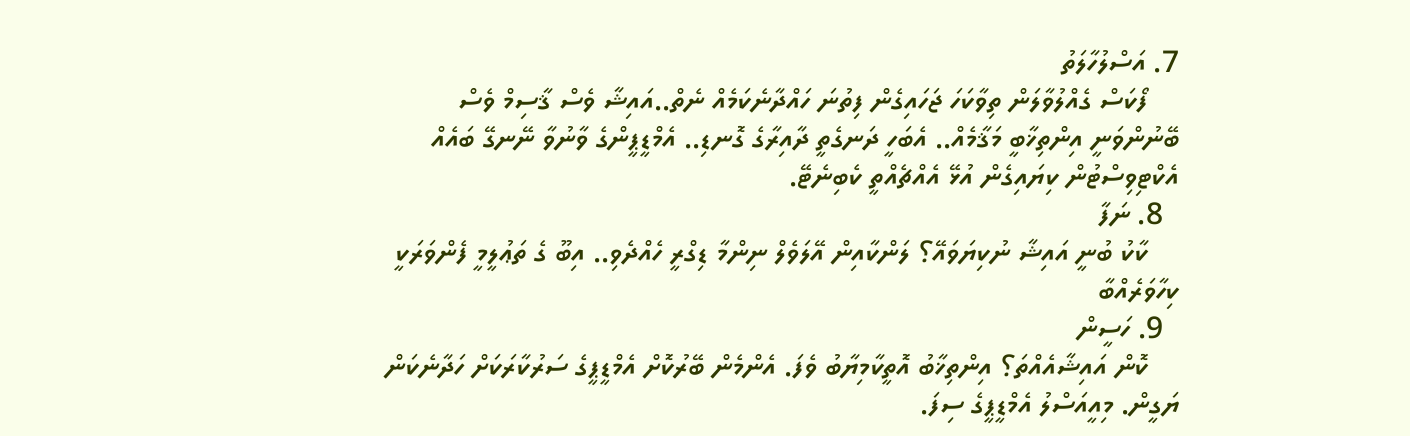7. އަސްލުހާލަތު
    ފޯކަސް ގެއްލުވާލަން ތިވާކަހަ ޖަހައިގެން ފިތުނަ ހައްދާނެކަމެއް ނެތް..އައިޝާ ވެސް ޤާސިމް ވެސް ބޭނުންވަނީ އިންތިޚާބީ މަޤާމެއް.. އެބަހީ ދަނގެތީ ދާއިރާގެ ގޮނޑި.. އެމްޑީޕީންގެ ވާނުވާ ނޭނގޭ ބައެއް އެކްޓިވިސްޓުން ކިޔައިގެން އުޅޭ އެއްޗެއްތީ ކެބިނެޓޭ.
  8. ނަފާ
    ކާކު ބުނީ އައިޝާ ނުކިޔަވައޭ؟ ލަންކާއިން އޭލަވެލް ނިންމާ ޑިގްރީ ހެއްދެވި.. އިބޫ ގެ ތަޢުލީމީ ފެންވަރަކީ ކިހާވަރެއްބާ
  9. ހަސީން
    ކޮން އައިޝާއެއްތަ؟ އިންތިޚާބު އޮތީކާމިޔާބު ވެފަ. އެންމެން ބޭރުކޮށް އެމްޑީޕީގެ ސަރުކާރަކަށް ހަދާނެކަން ޔަގީން. މިއީއަސްލު އެމްޑީޕީގެ ސިފަ.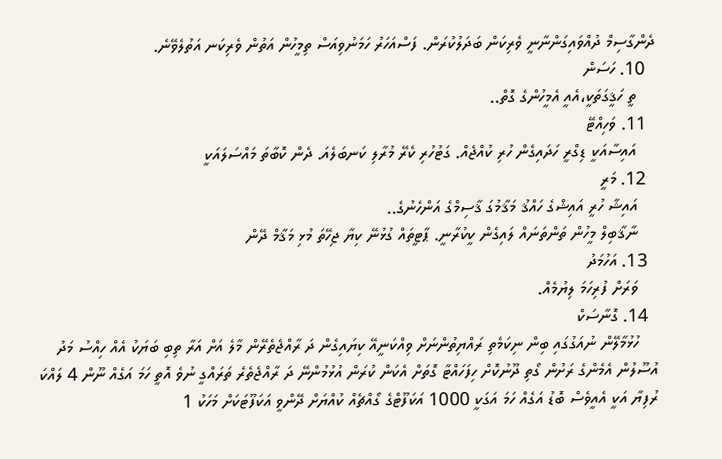ދެންގާސިމް ދުއްވައިގަންނާނީ ވެރިކަން ބަދަލުކުރަން. ފަސްއަހަރު ހަމަނުވިއަސް ތިމީހުން އަތުން ވެރިކަނ އަތުލެވޭނެ.
  10. ހަސަން
    ތީ ހަޤީގަތަކީ،އެއީ އެމީހުންގެ ގޮތް..
  11. ވަހިއްޓޭ
    އައިސާއަކީ ޑިގްރީ ހަދައިގެން ހުރި ކުއްޖެއް. ގަޓުހުރި ކެރޭ މުރާލި ކަނބަލެއަ. ދެން ކޮބާތަ މައްސަލައަކީ
  12. މަރީ
    އައިޝާ ހުރީ އައިޝްގެ ހައްޤު މަޤާމުގަ ޤާސިމްގެ އަންހެނުގެ..
    ނާޤާބިލް މީހުން ތަންތަނައް ލައިގެން ކީކުރާނީ. ޕާޓީތައް ގުޅުނޭ ކިޔާ ޖިހޭތަ މުޅި މަޤާމް ދޭން
  13. އަހުމަދު
    ވަރަށް ފުރިހަމަ ލިޔުމެއް.
  14. ގޮނާސަކް
    ހުޅުމާލޭން ނުއަގުގައި ބިން ނިކަމެތި ރައްޔިތުންނަށް ވިއްކަނީއޭ ކިޔައިގެން ދަ ރާއްޖެތެރޭން މާލެ އަށް އަރާ ތިބި ބަޔަކު އެއް ހިއްސު މަދު އުސޫލުން އެމެންގެ ރަށުން ގޯތި ދޫނުކޮށް ހިފަހައްޓާ ގޮތަށް އެކަން ކުރަން އުޅުމުންނޭ ދަ ރާއްޖެތެރެ ތަރައްގީ ނުވެ އޮތީ ހަމަ އަގެއް ނޫން 4 ލައްކަ ރުފިޔާ އަކީ އެއީވެސް ބޮޑު އަގެއް ހަމަ އަގަކީ 1000 އަކަފޫޓްގެ ގޯއްޗެއް ކުއްޔަށް ދޭންވީ އަކަފޫޓަކަށް މަހަކު 1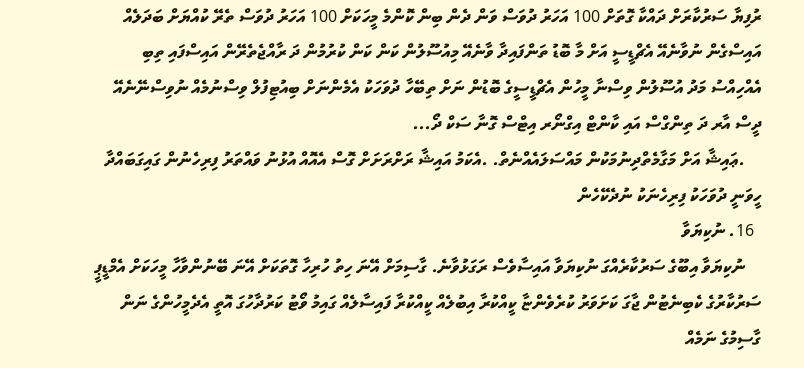ރުފިޔާ ސަރުކާރަށް ދައްކާ ގޮތަށް 100 އަހަރު ދުވަސް ވަން ދެން ބިން ކޮންމެ މީހަކަށް 100 އަހަރު ދުވަސް ތެރޭ ކުއްޔަށް ބަދަލެއް އައިސްގެން ނުވާނެއޭ އެޗްޑީސީ އަށް މާ ބޮޑު ތަންފައިދާ ވާނެއޭ މިއުސޫލުން ކަން ކަން ކުރުމުން ދަ ރާއްޖެތެރޭން އައިސްފައި ތިބި އެއްހިއްސު މަދު އުސޫލުން ވިސްނާ މީހުން އެޗްޑީސީގެ ބޮޑުން ނަށް ތިބޭހާ ދުވަހަކު އެމެންނަށް ބިއުޓިފުލް ވިސްނުމެއް ނުވިސްނޭނެއޭ ދީސް އާރ ދަ ތިންގްސް އައި ކާންޓް އިގްނޯރ އިޓްސް ގޮނާ ސަކް ދޯ...
    .ޢައިޝާ އަށް މަގާމެތްދިނުމަކުން މައްސަލައެއްނެތް. .އެކަމު އައިޝާ ރަށްރަށަށް ގޮސް އެއޮއް އުޅުނު ވައްތަރު ފިރިހެނުން ގައިގަބައްދާ ހީވަނީ ދުވަހަކު ފިރިހެނަކު ނުދެކޭހެން
  16. ނުކިޔަވާ
    ނުކިޔަވާ އިބޫގެ ސަރުކާރެއްގަ ނުކިޔަވާ އައިސާވެސް ރަގަޅުވާނެ. ގާސިމަށް އޭނަ ހިތު ހުރިހާ ގޮތަކަށް އޭނަ ބޭނުންވާހާ މީހަކަށް އެމްޑީޕީ ސަރުކާރުގެ ކެބިނެޓުން ޖާގަ ކަށަވަރު ކުރެވެންޏާ ކީއްކުރާ އިބުލެއް ކީއްކުރާ ފައިސާލެއް ގައިމު ވޯޓު ކަރުދާހުގަ އޮތީ އެދެމީހުންގެ ނަން ގާސިމުގެ ނަމެއް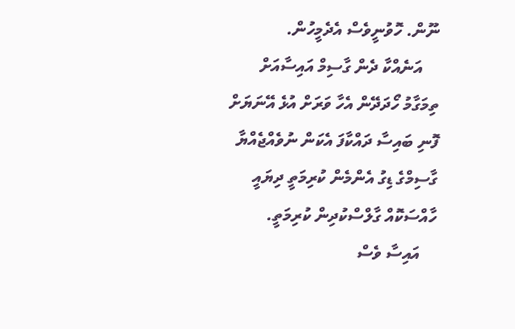ނޫން. ހޮވުނީވެސް އެދެމީހުން.
    އަނެއްކާ ދެން ގާސިމް އައިސާއަށް ތިމަގާމު ހޯދަދޭން އެހާ ވަރަށް އުޅެ އޭނަޔަށް ފޮނި ބައިސާ ދައްކާފަ އެކަން ނުވެއްޖެއްޔާ ގާސިމްގެ ޑިގު އެންމެން ކުރިމަތީ ދިޔައީ ހާއްސަކޮއް ގާލްސްކުދިން ކުރިމަތީ.
    އައިސާ ވެސް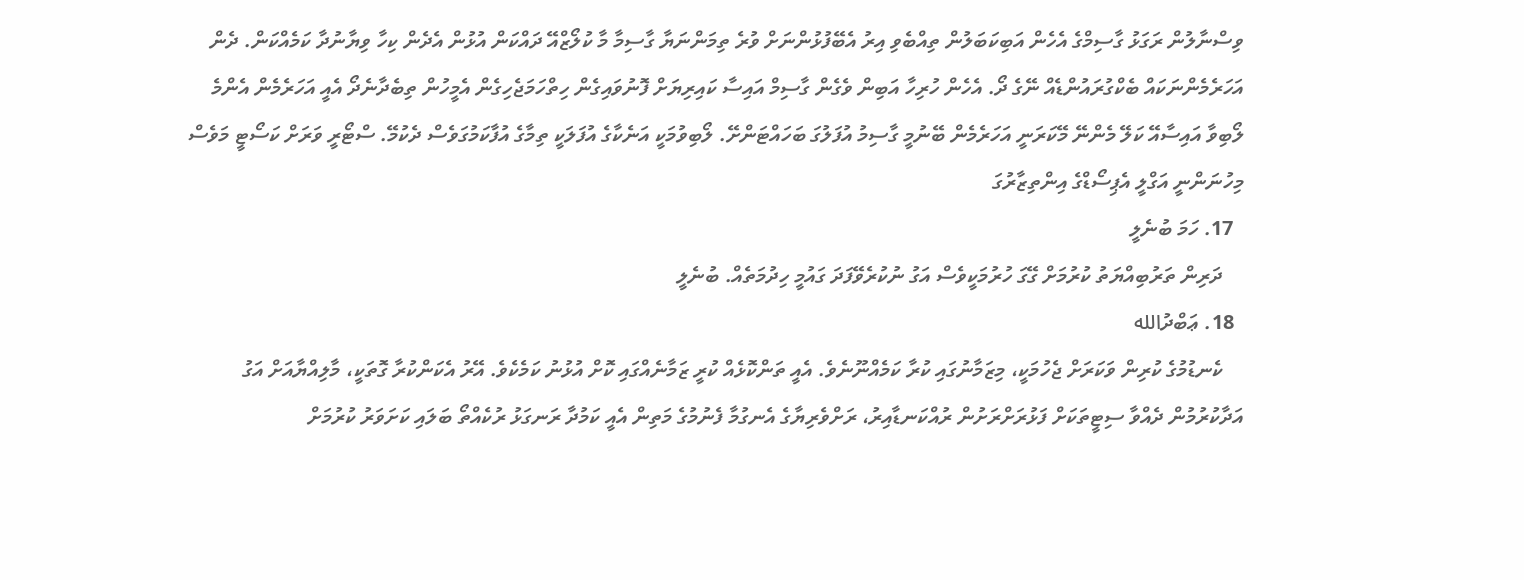ވިސްނާލުން ރަގަޅު ގާސިމްގެ އެހެން އަބިކަބަލުން ތިއްބެވި އިރު އެބޭފުޅުންނަށް ވުރެ ތިމަންނަޔާ ގާސިމާ މާ ކުލޯޒްއޭ ދައްކަން އުޅުން އެދެން ކިހާ ވިޔާނުދާ ކަމެއްކަން. ދެން އަހަރެމެންނަކައް ބެކްގުރައުންޑެއް ނޭގެ ދޯ. އެހެން ހުރިހާ އަބިން ވެގެން ގާސިމް އައިސާ ކައިރިޔަށް ފޮނުވައިގެން ހިތްހަމަޖެހިގެން އެމީހުން ތިބެދާނެދޯ އެއީ އަހަރެމެން އެންމެ ލޯބިވާ އައިސާއޭ ކަލޭ މެންނޭ މޭކަރަނީ އަހަރެމެން ބޭނުމީ ގާސިމު އުފަލުގަ ބަހައްޓަންށޭ. ލޯބިވުމަކީ އަނެކާގެ އުފަލަކީ ތިމާގެ އުފާކަމުގަވެސް ދެކުމޭ. ސްޓޯރީ ވަރަށް ކަސޯޓީ މަވެސް މިހުނަންނީ އަގްލީ އެޕިސޯޑްގެ އިންތިޒާރުގަ
  17. ހަމަ ބުނެލީ
    ދަރިން ތަރުބިއްޔަތު ކުރުމަށް ގޭގަ ހުރުމަކީވެސް އަގު ނުކުރެވޭފަދަ ގައުމީ ހިދުމަތެއް. ބުނެލީ
  18. ޢަބްދުالله
    ކެނޑުމުގެ ކުރިން ވަކަރަށް ޖެހުމަކީ، މިޒަމާނުގައި ކުރާ ކަމެއްނޫނެވެ. އެއީ ތަންކޮޅެއް ކުރީ ޒަމާނެއްގައި ކޮށް އުޅުނު ކަމެކެވެ. އޭރު އެކަންކުރާ ގޮތަކީ، މާލިއްޔާއަށް އަގު އަދާކުރުމުން ދެއްވާ ސިޓީތަކަށް ފަޅުރަށްރަށުން ރުއްކަނޑާއިރު، ރަށްވެރިޔާގެ އެނގުމާ ފެނުމުގެ މަތިން އެއީ ކަމުދާ ރަނގަޅު ރުކެއްތޯ ބަލައި ކަށަވަރު ކުރުމަށް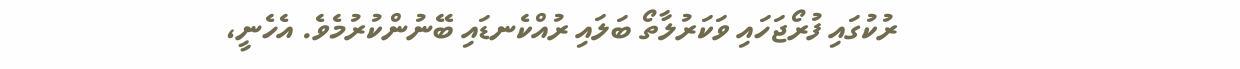ރުކުގައި ފުރޯޖަހައި ވަކަރުލާތޯ ބަލައި ރުއްކެނޑައި ބޭނުންކުރުމެވެ. އެހެނީ،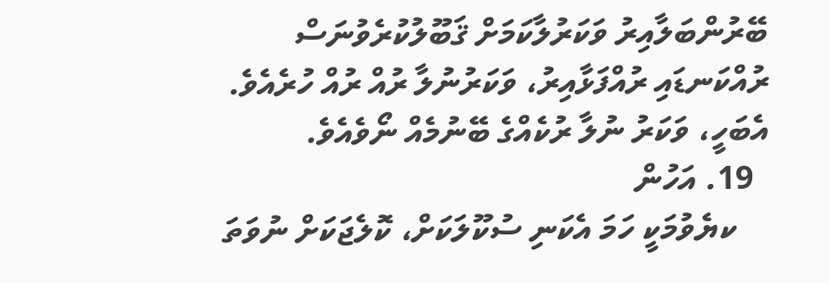ބޭރުންބަލާއިރު ވަކަރުލާކަމަށް ޤަބޫލުކުރެވުނަސް ރުއްކަނޑައި ރުއްފަޅާއިރު، ވަކަރުނުލާ ރުއް ރުއް ހުރެއެވެ. އެބަހީ، ވަކަރު ނުލާ ރުކެއްގެ ބޭނުމެއް ނޯވެއެވެ.
  19. އަހުން
    ކޔެވުމަކީ ހަމަ އެކަނި ސުކޫލަކަށް، ކޮލެޖަކަށް ނުވަތަ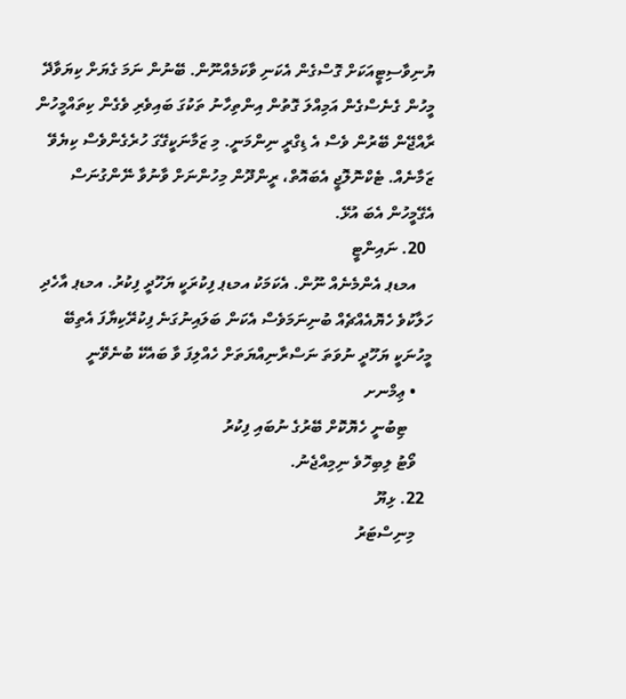ޔުނިވާސިޓީއަކަށް ގޮސްގެން އެކަނި ވާކަމެއްނޫން. ބޭނުން ނަމަ ގެޔަށް ކިޔަވާދޭ މީހުން ގެނެސްގެން އަމިއްލަ ގޮތުން އިންތިހާނު ތަކުގަ ބައިވެރި ވެގެން ކިތައްމީހުން ރާއްޖޭން ބޭރުން ވެސް އެ ޑިގްރީ ނިންމަނީ. މި ޒަމާނަކީގޭގަ ހުރެގެންވެސް ކިޔެވޭ ޒަމާނެއް. ޓެކްނޮލޮޖީ އެބައޮތް، ރީންދޫން މިހުންނަށް ވާނުވާ ނޭންގުނަސް އެގޭމީހުން އެބަ އުޅޭ.
  20. ނައިންޓީ
    އމޑޕ އެންމެނެއް ނޫން. އެކަމަކު އމޑޕ ފިކުރަކީ ޔަހޫދީ ފިކުރު. އމޑޕ އާހެދި ހަލާކުވެ ހެޔޮއެއްޗެއް ބުނިނަމަވެސް އެކަން ބަލައިނުގަނެ ފިކުރޭކިޔާފަ އެތިބޭ މީހުނަކީ ޔަހޫދީ ނުވަތަ ނަސްރާނިއްޔަތަށް ހެއްލިފަ ވާ ބައެކޭ ބުނެވޭނީ
    • ޢިމްނށ
      ޓިބުނީ ހެޔޮކޮށް ބޭރުގެ ނުބައި ފިކުރު
    ވޯޓު ލިބިހޮވެ ނިމިއްޖެނު.
  22. ޅިޔޫ
    މިނިސްޓަރު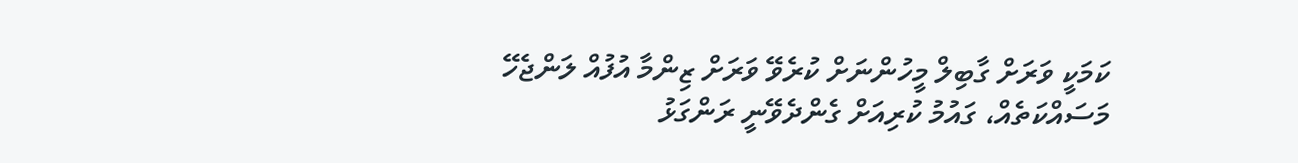ކަމަކީ ވަރަށް ގާބިލް މީހުންނަށް ކުރެވޭ ވަރަށް ޒިންމާ އުފުއް ލަންޖެހޭ މަސައްކަތެއް، ގައުމު ކުރިއަށް ގެންދެވޭނީ ރަންގަޅު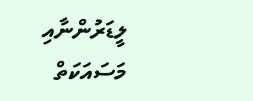ލީޑަރުންނާއި މަސައަކަތް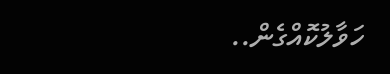ހަވާލުކޮއްގެން..